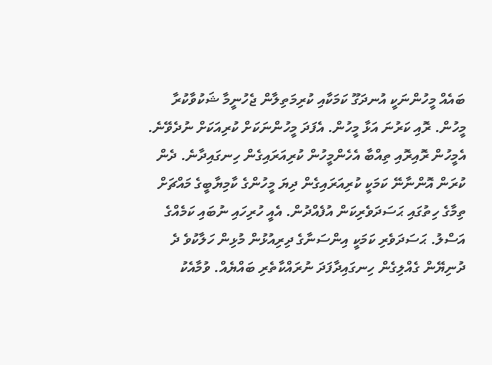ބައެއް މީހުންނަކީ އުނދަގޫ ކަމަކާއި ކުރިމަތިލާން ޖެހުނީމާ ޝަކުވާކުރާ މީހުން. ރޮއި ކަރުނަ އަޅާ މީހުން. އެފަދަ މީހުންނަކަށް ކުރިއަކަށް ނުދެވޭނެ. އެމީހުން ރޮއިރޮއި ތިއްބާ އެހެންމީހުން ކުރިއަރައިގެން ހިނގައިދާނެ. ދެން ކުރަން އޮންނާނޭ ކަމަކީ ކުރިއަރައިގެން ދިޔަ މީހުންގެ ކާމިޔާބީގެ މައްޗަށް ތިމާގެ ހިތުގައި ޙަސަދަވެރިކަން އުފެއްދުން. އެއީ ހުރިހައި ނުބައި ކަމެއްގެ އަސްލު. ޙަސަދަވެރި ކަމަކީ އިންސަނާގެ ދިރިއުޅުން މުޅިން ހަލާކުވެ ދެ ދުނިޔޭން ގެއްލިގެން ހިނގައިދާފަދަ ނުރައްކާތެރި ބައްޔެއް. ވުމާއެކު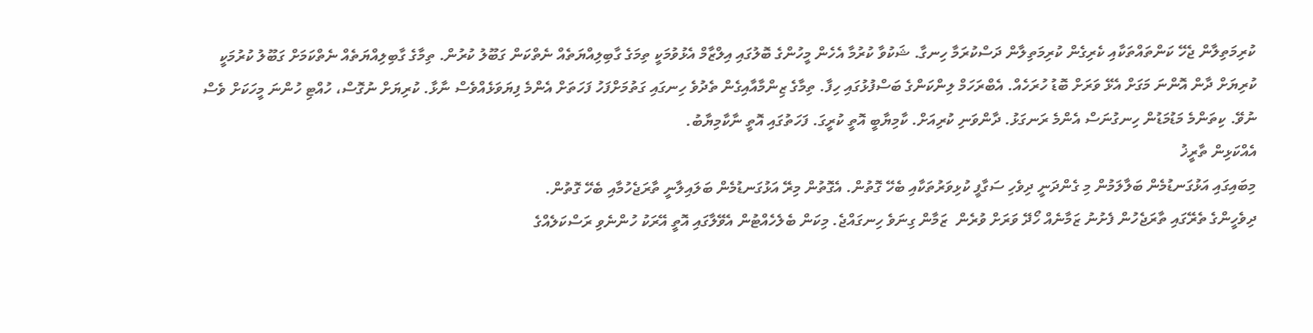ކުރިމަތިލާން ޖެހޭ ކަންތައްތަކާއި ކެރިގެން ކުރިމަތިލާން ދަސްކުރަމާ ހިނގާ. ޝަކުވާ ކުރުމާ އެހެން މީހުންގެ ބޮލުގައި އިލްޒާމް އެޅުވުމަކީ ތިމަގެ ގާބިލިއްޔަތެއް ނެތްކަން ގަބޫލު ކުރުން. ތިމާގެ ގާބިލިއްޔަތެއް ނެތްކަމަށް ގަބޫލު ކުރުމަކީ ކުރިޔަށް ދާން އޮންނަ މަގަށް އެޅޭ ވަރަށް ބޮޑު ހުރަހެއް. އެބްރަހަމް ލިންކަންގެ ބަސްފުޅުގައި ހިފާ. ތިމާގެ ޒިންމާއާއިގެން ތެދުވެ ހިނގައި ގަތުމަށްފަހު ފަހަތަށް އެންމެ ފިޔަވަޅެއްވެސް ނާޅާ. ކުރިޔަށް ނުގޮސް، ހުއްޓި ހުންނަ މީހަކަށް ވެސް ނުވޭ. ކިތަންމެ މަޑުމަޑުން ހިނގުނަސް އެންމެ ރަނގަޅު. ދާންވަނި ކުރިއަށް. ކާމިޔާބީ އޮތީ ކުރީގަ. ފަހަތުގައި އޮތީ ނާކާމިޔާބު.
އެއްކަޅިން ތާރީޚު
މިބައިގައި އަޅުގަނޑުމެން ބަލާލަމުން މި ގެންދަނީ ދިވެހި ސަގާފީ ކުޅިވަރުތަކާއި ބެހޭ ގޮތުން. އެގޮތުން މިރޭ އަޅުގަނޑުމެން ބަލައިލާނީ ތާރަޖެހުމާއި ބެހޭ ގޮތުން.
ދިވެހީންގެ ތެރޭގައި ތާރަޖެހުން ފެށުނު ޒަމާނެއް ހޯދޭ ވަރަށް ވުރެން  ޒަމާން ގިނަވެ ހިނގައްޖެ. މިކަން ބެލެހެއްޓުން އެވޭލާގައި އޮތީ އޭރަކު ހުންނެވި ރަސްކަލެއްގެ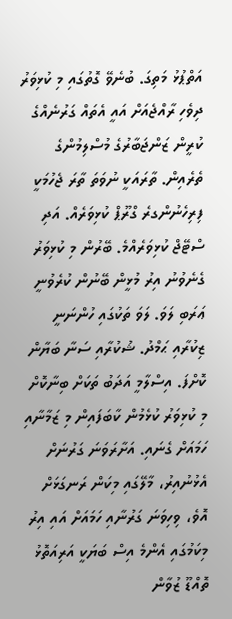އަތްޕުޅު މަތިގަ. ބުނެވޭ ގޮތުގައި މި ކުޅިވަރު ދިވެހި ރާއްޖެއަށް އައީ އެތައް ގަރުނެއްގެ ކުރީން ޒަންޖަބާރުގެ މުސްލިމުންގެ ތެރެއިން. ތާރައަކީ ނުވަތަ ތާރަ ޖެހުމަކީ ފިރިހެނުންގރެ ގްރޫޕް ކުޅިވަރެއް. އަދި ސްޓޭޖް ކުޅިވަރެއްމެ. ބޭރުން މި ކުޅިވަރު ގެނެވުނު އިރު މުޅީން ބޭނުން ކުރެވުނީ ޢަރަބި ލަވަ. ލަވަ ތަކުގައި ހުންނަނީ ޒިކުރާއި ޙަމްދު. ޝުކުރާއި ސަނާ ބަޔާން ކޮށްފަ. އިސްލާމީ އަދަބު ތަކަށް ބިނާކޮށް މި ކުޅިވަރު ކުޅެމުން ކާބަފައިން މި ޒަމާނާއި ހަމައަށް ގެނައި. އަށާރަވަނަ ގަރުނަށް އެޅުނުއިރު، މާލޭގައި މިކަން ރަނގަޅަށް އޮވެ، ވިހިވަނަ ގަރުނާއި ހަމައަށް އައި އިރު މިކަމުގައި އެންމެ އިސް ބަޔަކީ އަރިއަތޮޅު ތޮއްޑޫ ޒުވާން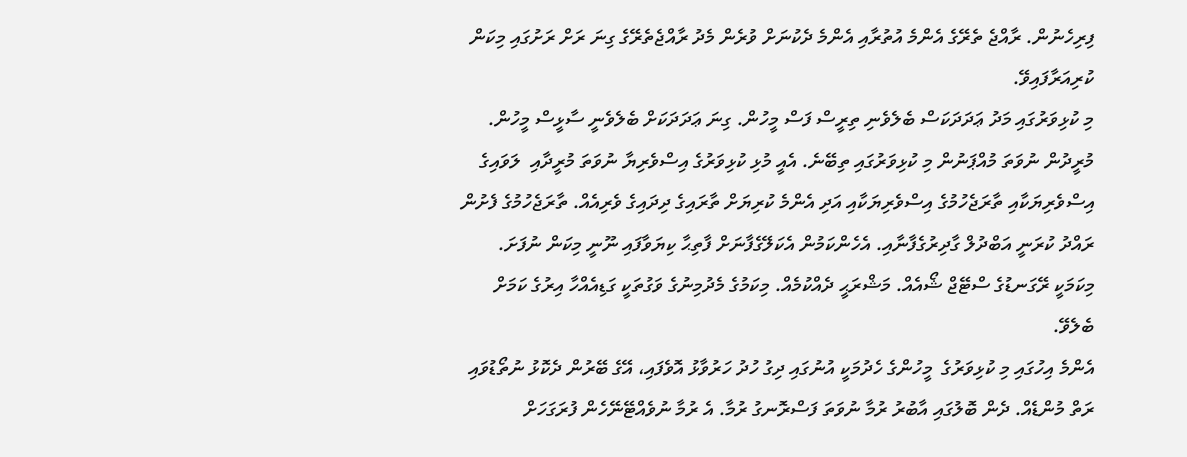ފިރިހެނުން. ރާއްޖެ ތެރޭގެ އެންމެ އުތުރާއި އެންމެ ދެކުނަށް ވުރެން މެދު ރާއްޖެތެރޭގެ ގިނަ ރަށް ރަށުގައި މިކަން ކުރިއަރާފައިވޭ.
މި ކުޅިވަރުގައި މަދު ޢަދަދަކަސް ބެލެވެނި ތިރީސް ފަސް މީހުން. ގިނަ ޢަދަދަކަށް ބެލެވެނީ ސާޅީސް މީހުން. މުރީދުން ނުވަތަ މުއްޕަނުން މި ކުޅިވަރުގައި ތިބޭނެ. އެއީ މުޅި ކުޅިވަރުގެ އިސްވެރިޔާ ނުވަތަ މުރީދާއި  ލަވައިގެ އިސްވެރިޔަކާއި ތާރަޖެހުމުގެ އިސްވެރިޔަކާއި އަދި އެންމެ ކުރިޔަށް ތާރައިގެ ދިދައިގެ ވެރިއެއް. ތާރަޖެހުމުގެ ފެށުން ރައްދު ކުރަނީ އަބްދުލް ގާދިރުގެފާނާއި. އެހެންކަމުން އެކަލޭގެފާނަށް ފާތިޙާ ކިޔަވާފައި ނޫނީ މިކަން ނުފަށަ. މިކަމަކީ ރޭގަނޑުގެ ސްޓޭޖް ޝޯއެއް. މަޝްރަޙީ ދެއްކުމެއް. މިކަމުގެ މެދުމިނުގެ ވަގުތަކީ ގަޑިއެއްހާ އިރުގެ ކަމަށް ބެލެވޭ.
އެންމެ އިހުގައި މި ކުޅިވަރުގެ  މީހުންގެ ހެދުމަކީ އުނުގައި ދިގު ހުދު ހަރުވާޅު އޮވެފައި، އޭގެ ބޭރުން ދެކޮޅު ނުތޯޑުވައި ރަތް މުންޑެއް. ދެން ބޮލުގައި އާބުރު ރުމާ ނުވަތަ ފަސްރޮނގު ރުމާ. އެ ރުމާ ނުވެއްޓޭނޭހެން ފުރަގަހަށް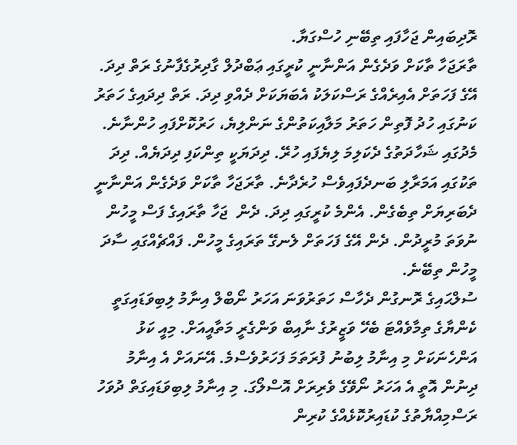ރޮދިބައިން ޖަހާފައި ތިބޭނި ހުސްގަޔާ.
ތާރަޖަހާ ތާކަށް ވަދެގެން އަންނާނީ ކުރީގައި ޢަބްދުލް ގާދިރުގެފާނުގެ ރަތް ދިދަ. އޭގެ ފަހަތަށް އެއިރެއްގެ ރަސްކަލަކު އެބަޔަކަށް ދެއްވި ދިދަ. ރަތް ދިދައިގެ ހަތަރު ކަނުގައި ހުދު ފޮތިން ހަތަރު މަލާއިކަތުންގެ ނަންލިޔެ، ހަރުކޮށްފައި ހުންނާނެ. މެދުގައި ޝަހާދަތުގެ ދެކަލިމަ ލިޔެފައި ހުރޭ. ދިދަޔަކީ ތިންކަފި ދިދަޔެއް. ދިދަ ތަކުގައި އަމަރާލި ބަނދެފައިވެސް ހުރެދާނެ. ތާރަޖަހާ ތާކަށް ވަދެގެން އަންނާނީ ދެބަރިޔަށް ތިބެގެން. އެންމެ ކުރީގައި ދިދަ. ދެން  ޖަހާ ތާރައިގެ ފަސް މީހުން ނުވަތަ މުރީދުން. ދެން އޭގެ ފަހަތަށް ލެނގޭ ތަރައިގެ މީހުން. ފައްޗެއްގައި ސާދަ މީހުން ތިބޭނެ.
ސުލްޙައިގެ ރޮނގުން ދެހާސް ހަތަރުވަނަ އަހަރު ނޯބްލް އިނާމު ލިބިވަޑައިގަތީ ކެންޔާގެ ތިމާވެއްޓަ ބެހޭ ވަޒީރުގެ ނާއިބް ވަންގެރީ މަތާއީއަށް. މިއީ ކަޅު އަންހެނަކަށް މި އިނާމު ލިބުނު ފުރަތަމަ ފަހަރުވެސްމެ. އޭނައަށް އެ އިނާމު ދިނުން އޮތީ އެ އަހަރު ނޯވޭގެ ވެރިރަށް އޮސްލޯގަ. މި އިނާމު ލިބިވަޑައިގަތް ދުވަހު ރަސްމިއްޔާތުގެ ކުޑައިރުކޮޅެއްގެ ކުރިން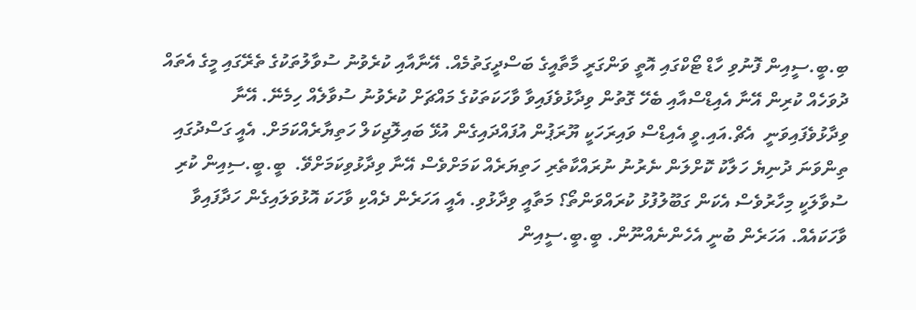ބި.ބީ.ސީއިން ފޮނުވި ހާޑް ޓޯކްގައި އޮތީ ވަންގަރީ މާތާއީގެ ބަސްދީގަތުމެއް. އޭނާއާއި ކުރެވުނު ސުވާލުތަކުގެ ތެރޭގައި މީގެ އެތައް ދުވަހެއް ކުރިން އޭނާ އެއިޑްސްއާއި ބެހޭ ގޮތުން ވިދާޅުވެފައިވާ ވާހަކަތަކުގެ މައްޗަށް ކުރެވުނު ސުވާލެއް ހިމެނޭ. އޭނާ ވިދާޅުވެފައިވަނީ  އެޗް.އައި.ވީ އެއިޑްސް ވައިރަހަކީ ޔޫރަޕުން އުފައްދައިގެން އުޅޭ ބައިލޮޖިކަލް ހަތިޔާރެއްކަމަށް. އެއީ ގަސްދުގައި ތިންވަނަ ދުނިޔެ ހަލާކު ކޮށްލަން ނެރުނު ނުރައްކާތެރި ހަތިޔަރެއް ކަމަށްވެސް އޭނާ ވިދާޅުވިކަމަށްވޭ.  ބީ.ބީ.ސިއިން ކުރި ސުވާލަކީ މިހާރުވެސް އެކަން ގަބޫލުފުޅު ކުރައްވަންތޯ؟ މަތާއީ ވިދާޅުވި. އެއީ އަހަރެން ދެއްކި ވާހަކަ އޮޅުވަލައިގެން ހަދާފައިވާ ވާހަކައެއް. އަހަރެން ބުނީ އެހެންނެއްނޫން. ބީ.ބީ.ސީއިން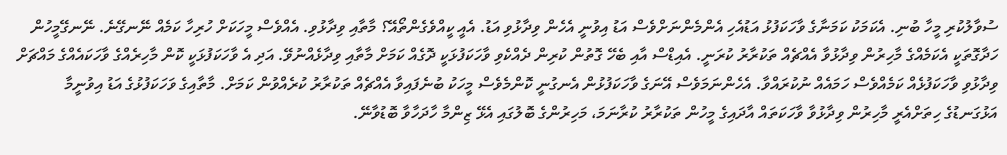ސުވާލުކުރި މީހާ ބުނި. އެކަމަކު ކަމަނާގެ ވާހަކަފުޅު އަޑުއެހި އެންމެންނަށްވެސް އަޑު އިވުނީ އެހެން ވިދާޅުވި އަޑު. އެއީ ކީއްވެގެންތޯއޭ؟ މާތާއި ވިދާޅުވި. އެއްވެސް މީހަކަށް ހުރިހާ ކަމެއް ނޭނގޭނެ. ނޭނގޭމީހުން ހަދާގޮތަކީ އެކަމެއްގެ މާހިރުން ވިދާޅުވާ އެއްޗެއް ތަކުރާރު ކުރަނީ. އެއިޑްސް އާއި ބެހޭ ގޮތުން ކުރިން ދެއްކެވި ވާހަކަފުޅަކީ ދޮގެއް ކަމަށް މާތާއި ވިދާޅެއްނުވޭ. އަދި އެ ވާހަކަފުޅަކީ ކޮން މާހިރެއްގެ ވާހަކައެއްގެ މައްޗަށް ވިދާޅުވި ވާހަކަފުޅެއް ކަމެއްވެސް ހަމައެއް ނުކުރައްވާ. އެހެންނަމަވެސް އޭނަގެ ވާހަކަފުޅުން އެނގުނީ ކޮންމެވެސް މީހަކު ބުނެފައިވާ އެއްޗެއް ތަކުރާރު ކުރެއްވުން ކަމަށް. މާތާއިގެ ވަހަކަފުޅުގެ އަޑު އިވުނީމާ އަޅުގަނޑުގެ ހިތަށްއެރީ މާހިރުން ވިދާޅުވާ ވާހަކަތައް އާދައިގެ މީހުން ތަކުރާރު ކުރާނަމަ، މަހިރުންގެ ބޮލުގައި އެޅޭ ޒިންމާ ހާދަހާވާ ބޮޑުވާނޭ.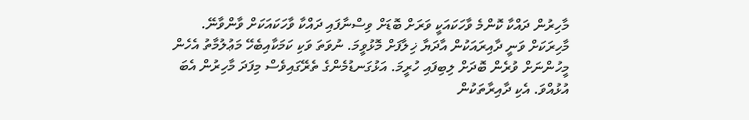މާހިރުން ދައްކާ ކޮންމެ ވާހަކައަކީ ވަރަށް ބޮޑަށް ވިސްނާފައި ދައްކާ ވާހަކައަކަށް ވާންވާނޭ.
މާހިރަކަށް ވަނީ ދާއިރައަކުން އާދަޔާ ޚިލާފަށް މޮޅުވީމަ. ނުވަތަ ވަކި ކަމަކާއިބެހޭ މަޢުލުމާތު އެހެން މީހުންނަށް ވުރެން ބޮދަށް ލިބިފައި ހުރީމަ. އަޅުގަނޑުމެންގެ ތެރޭގައިވެސް މިފަދަ މާހިރުން އެބަ އުޅުއްވަ. އެކި ދާއިރާތަކުން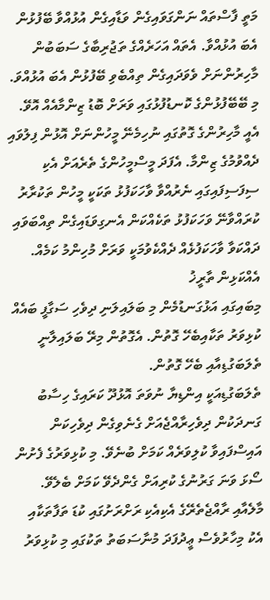މަތީ ފާސްތައް ނަންގަވައިގެން ވަޑާއިގެން އުޅުއްވާ ބޭފުޅުން އެބަ އުޅުއްވާ. އެތައް އަހަރެއްގެ ތަޖުރިބާގެ ސަބަބުން މާހިރުންނަށް ވެވަދައިގެން ތިއްބެވި ބޭފުޅުން އެބަ އުޅުއްވަ. މި ބޭބޭފުޅުންގެ ކޮނޑުފުޅުގައި ވަރަށް ބޮޑު ޒިންމާއެއް އޮވޭ. އެއީ މާހިރުންގެ ގޮތުގައި ނުހިމެނޭ މީހުންނަށް އޮޅުން ފިލުވައި ދެއްވުމުގެ ޒިންމާ. އެފަދަ މީސްމީހުންގެ ތެރެއަށް އެކި ސިފަސިފައިގައި ނެރުއްވާ ވާހަކަފުޅު ތަކަކީ މީހުން ތަކުރާރު ކުރައްވާނޭ ވަހަކަފުޅު ތަކެއްކަން އެނގިވަޑައިގެން ތިއްބަވައި ދައްކަވާ ވާހަކަފުޅެއް ދެއްކެވުމަކީ ވަރަށް މުހިންމު ކަމެއް.
އެއްކަޅިން ތާރީޚު
މިބައިގައި އަޅުގަނޑުމެން މި ބަލައިލަނި ދިވެހި ސަގާފީ ބައެއް ކުޅިވަރު ތަކާއިބެހޭ ގޮތުން. އެގޮތުން މިރޭ ބަލައިލާނީ ތެލަބަގުޑިއާއި ބެހޭ ގޮތުން.
ތެލަބަގުޑިއަކީ އިންޑިޔާ ނުވަތަ އޮޅުދޫ ކަރައިގެ ހިސާބު ގަނދަކުން ދިވެހިރާއްޖެއަށް ގެނެވިގެން ދިވެހިކަން އައިސްފައިވާ ކުލިވަރެއް ކަމަށް ބުނެވޭ. މި ކުޅިވަރުގެ ފެށުން ސޯޅަ ވަނަ ގަރުނުގެ ކުރިއަށް ގެންދެވޭ ކަމަށް ބެލެވޭ. މާލެއާއި ރާއްޖެތެރޭގެ އެކިއެކި ރަށްރަށުގައި ކުޑަ ތަފާތަކާއި އެކު މިހާރުވެސް ޢީދުފަދަ މުނާސަބަތު ތަކުގައި މި ކުޅިވަރު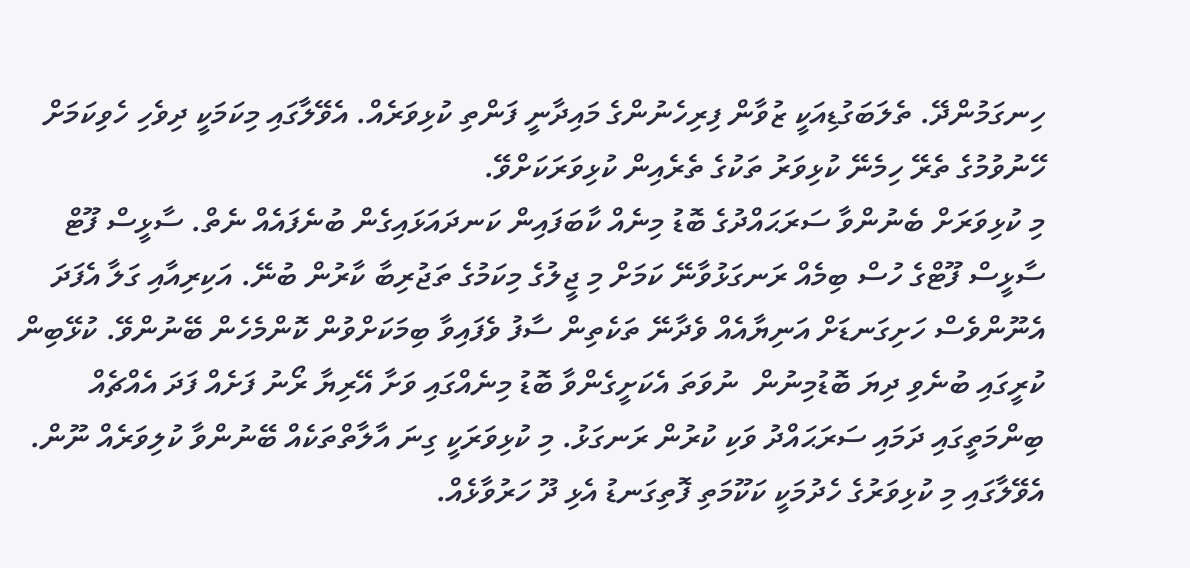ހިނގަމުންދޭ. ތެލަބަގުޑިއަކީ ޒުވާން ފިރިހެނުންގެ މައިދާނީ ފަންތި ކުޅިވަރެއް. އެވޭލާގައި މިކަމަކީ ދިވެހި ހެވިކަމަށް ހޭނުވުމުގެ ތެރޭ ހިމެނޭ ކުޅިވަރު ތަކުގެ ތެރެއިން ކުޅިވަރަކަށްވޭ.
މި ކުޅިވަރަށް ބެނުންވާ ސަރަޙައްދުގެ ބޮޑު މިނެއް ކާބަފައިން ކަނދައަޅައިގެން ބުނެފައެއް ނެތް. ސާޅީސް ފޫޓް ސާޅީސް ފޫޓްގެ ހުސް ބިމެއް ރަނގަޅުވާނޭ ކަމަށް މި ޖީލުގެ މިކަމުގެ ތަޖުރިބާ ކާރުން ބުނޭ. އަކިރިއާއި ގަލާ އެފަދަ އެނޫންވެސް ހަށިގަނޑަށް އަނިޔާއެއް ވެދާނޭ ތަކެތިން ސާފު ވެފައިވާ ބިމަކަށްވުން ކޮންމެހެން ބޭނުންވޭ. ކުޅޭބިން ކުރީގައި ބުނެވި ދިޔަ ބޮޑުމިނުން  ނުވަތަ އެކަށީގެންވާ ބޮޑު މިނެއްގައި ވަށާ އޭރިޔާ ރޯނު ފަށެއް ފަދަ އެއްޗެއް ބިންމަތީގައި ދަމައި ސަރަޙައްދު ވަކި ކުރުން ރަނގަޅު. މި ކުޅިވަރަކީ ގިނަ އާލާތްތަކެއް ބޭނުންވާ ކުލިވަރެއް ނޫން. އެވޭލާގައި މި ކުޅިވަރުގެ ހެދުމަކީ ކަކޫމަތި ފޮތިގަނޑު އެޅި ދޫ ހަރުވާޅެއް.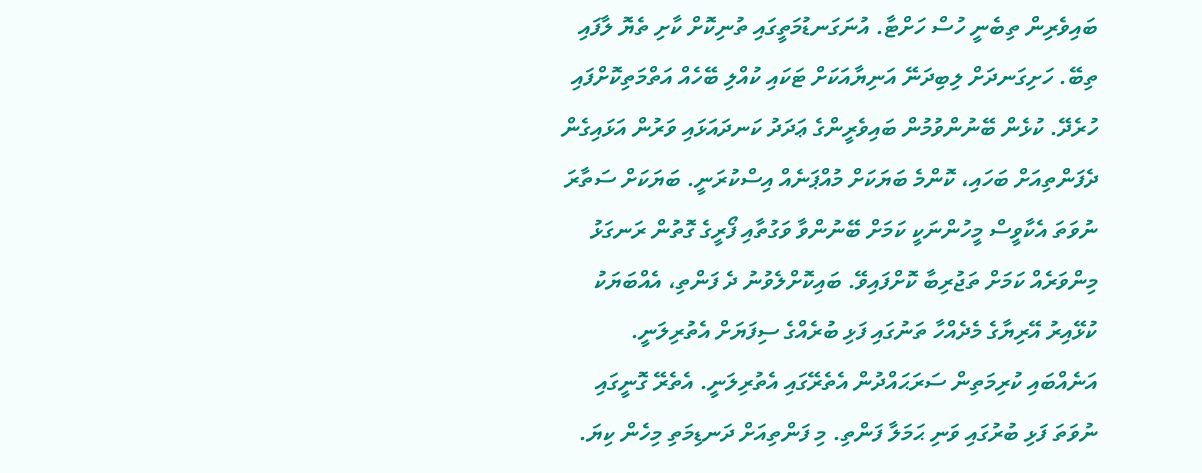ބައިވެރިން ތިބެނީ ހުސް ހަށްޓާ. އުނަގަނޑުމަތީގައި ތުނިކޮށް ކާށި ތެޔޮ ލާފައި ތިބޭ. ހަށިގަނދަށް ލިބިދަނޭ އަނިޔާއަކަށް ޓަކައި ކުއްލި ބޭހެއް އަތްމަތިކޮށްފައި ހުރެދޭ. ކުޅެން ބޭނުންވުމުން ބައިވެރީންގެ ޢަދަދު ކަނދައަޅައި ވަރުން އަޅައިގެން ދެފަންތިއަށް ބަހައި، ކޮންމެ ބަޔަކަށް މުއްޕަނެއް އިސްކުރަނީ. ބަޔަކަށް ސަތާރަ ނުވަތަ އެކާވީސް މީހުންނަކީ ކަމަށް ބޭނުންވާ ވަގުތާއި ފޯރީގެ ގޮތުން ރަނގަޅު މިންވަރެއް ކަމަށް ތަޖުރިބާ ކޮށްފައިވޭ. ބައިކޮށްލެވުނު ދެ ފަންތި، އެއްބަޔަކު ކުޅޭއިރު އޭރިޔާގެ މެދެއްހާ ތަނުގައި ފަޅި ބުރެއްގެ ސިފަޔަށް އެތުރިލަނީ. އަނެއްބައި ކުރިމަތިން ސަރަޙައްދުން އެތެރޭގައި އެތުރިލަނީ. އެތެރޭ ގޮނީގައި ނުވަތަ ފަޅި ބުރުގައި ވަނި ޙަމަލާ ފަންތި. މި ފަންތިއަށް ދަނޑިމަތި މިހެން ކިޔަ.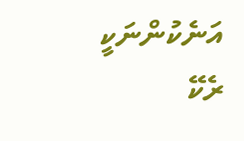އަނެކުންނަކީ ރެކޭ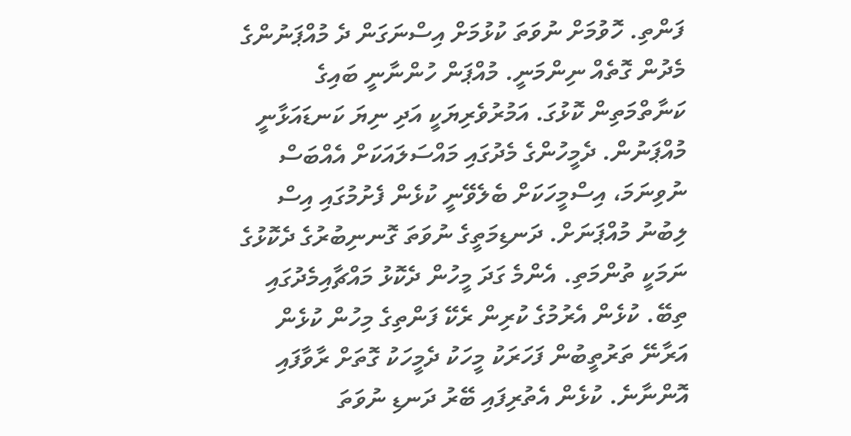ފަންތި. ހޮވުމަށް ނުވަތަ ކުޅުމަށް އިސްނަގަން ދެ މުއްޕަނުންގެ މެދުން ގޮތެއް ނިންމަނީ. މުއްޕަން ހުންނާނީ ބައިގެ ކަނާތްމަތިން ކޮޅުގަ. އަމުރުވެރިޔަކީ އަދި ނިޔަ ކަނޑައަޅާނީ މުއްޕަނުން. ދެމީހުންގެ މެދުގައި މައްސަލައަކަށް އެއްބަސް ނުވިނަމަ، އިސްމީހަކަށް ބެލެވޭނީ ކުޅެން ފެށުމުގައި އިސް ލިބުނު މުއްޕަނަށް. ދަނޑިމަތީގެ ނުވަތަ ގޮނނިބުރުގެ ދެކޮޅުގެ ނަމަކީ ތުންމަތި. އެންމެ ގަދަ މީހުން ދެކޮޅު މައްޗާއިމެދުގައި ތިބޭ. ކުޅެން އެރުމުގެ ކުރިން ރެކޭ ފަންތިގެ މިހުން ކުޅެން އަރާނޭ ތަރުތީބުން ފަހަރަކު މީހަކު ދެމީހަކު ގޮތަށް ރާވާފައި އޮންނާނެ. ކުޅެން އެތުރިފައި ބޭރު ދަނޑި ނުވަތަ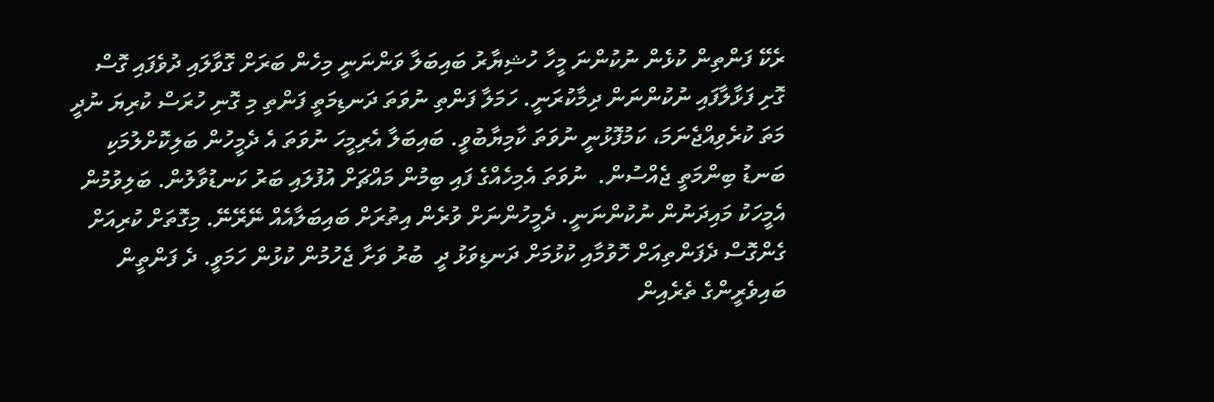ރެކޭ ފަންތިން ކުޅެން ނުކުންނަ މީހާ ހުޝިޔާރު ބައިބަލާ ވަންނަނީ މިހެން ބަރަށް ގޮވާލައި ދުވެފައި ގޮސް ގޮށި ފަޅާލާފައި ނުކުންނަން ދިމާކުރަނީ. ހަމަލާ ފަންތި ނުވަތަ ދަނޑިމަތީ ފަންތި މި ގޮނި ހުރަސް ކުރިޔަ ނުދީ  މަތަ ކުރެވިއްޖެނަމަ، ކަމުފޮޅުނީ ނުވަތަ ކާމިޔާބުވީ. ބައިބަލާ އެރިމީހަ ނުވަތަ އެ ދެމީހުން ބަލިކޮށްލުމަކި ބަނޑު ބިންމަތީ ޖެއްސުން.  ނުވަތަ އެމިހެއްގެ ފައި ބިމުން މައްޗަށް އުފުލައި ބަރު ކަނޑުވާލުން. ބަލިވުމުން އެމީހަކު މައިދަނުން ނުކުންނަނީ. ދެމީހުންނަށް ވުރެން އިތުރަށް ބައިބަލާއެއް ނޭރޭނޭ. މިގޮތަށް ކުރިއަށް ގެންގޮސް ދެފަންތިއަށް ހޮވުމާއި ކުޅުމަށް ދަނޑިވަޅު ދީ  ބުރު ވަށާ ޖެހުމުން ކުޅުން ހަމަވީ. ދެ ފަންތީން ބައިވެރީންގެ ތެރެއިން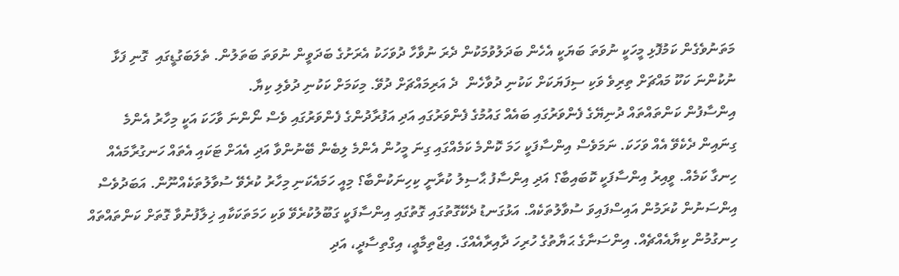މަތަނުވެގެން ކަމުފޮޅި މީހަކީ ނުވަތަ ބަޔަކީ އެހެން ބަދަލުވުމަކުން ދެރަ ނުވާހާ ދުވަހަކު އެރަށުގެ ބަދަވީން ނުވަތަ ބަތަލުން. ތެލަބަގުޑީގައި  ގޮނި ފަޅާ ނުކުންނަ ކަކޫ މައްޗަށް ތިރިވެ ވަކި ސިފަޔަކަށް ކަކުނި ދުވާހެން  ދެ އަރިމައްޗަށް ދުވޭ. މިކަމަށް ކަކުނި ދުވެލި ކިޔާ.
އިންސާފުން ކަންތައްތައް ދުނިޔޭގެ ފެންވަރުގައި ބައެއް ގައުމުގެ ފެންވަރުގައި އަދި އަފުރާދުންގެ ފެންވަރުގައި ވެސް ނޯންނަ ވާހަކަ އަކީ މިހާރު އެންމެ ގިނައިން ދެކެވޭ އެއް ވަހަކަ. ނަމަވެސް އިންސާފަކީ ހަމަ ކޮންމެ ކަމެއްގައި ގިނަ މީހުން އެންމެ ލިބެން ބޭނުންވާ އަދި އެއަށް ޓަކައި އެތައް ހަނގުރާމައެއް ހިނގާ ކަމެއް. ވީއިރު އިންސާފަކީ ކޮބައިބާ؟ އަދި އިންސާފު ޙާސިލު ކުރާނީ ކިހިނަކުންބާ؟ މިއީ ހަމައެކަނި މިހާރު ކުރެވޭ ސުވާލުތަކެއްނޫން. އަބަދުވެސް އިންސަނުން ކުރަމުން އައިސްފައިވަ ސުވާލުތަކެއް. އަޅުގަނޑު ދެކޭގޮތުގައި ގޮތުގައި އިންސާފަކީ ގަބޫލުކުރެވޭ ވަކި ހަމަތަކަކާއި ޚިލާފުނުވާ ގޮތަށް ކަންތައްތައް ހިނގުމުން ކިޔާއެއްޗެއް. އިންސަނާގެ ޙަޔާތުގެ ހުރިހަ ދާއިރާއެއްގަ. އިޖްތިމާޢީ، އިގްތިސާދީ، އަދި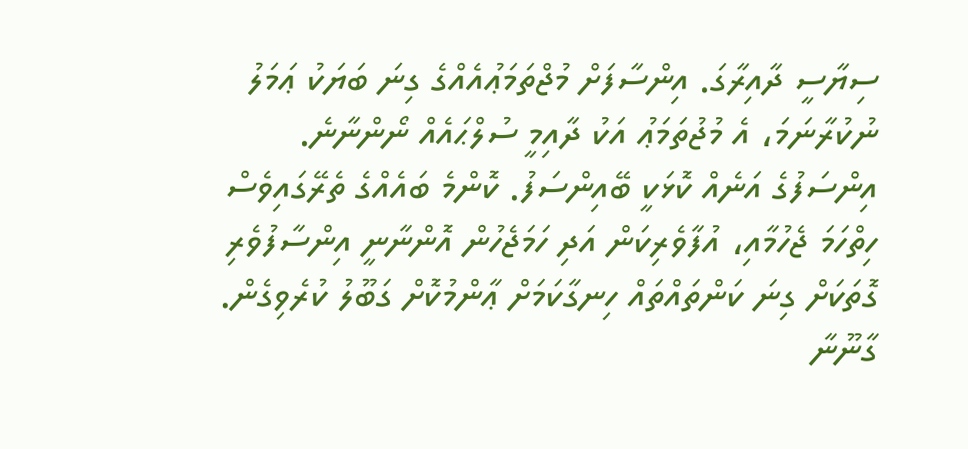ސިޔާސީ ދާއިރާގަ. އިންސާފަށް މުޖްތަމަޢުއެއްގެ ގިނަ ބަޔަކު ޢަމަލު ނުކުރާނަމަ، އެ މުޖުތަމަޢު އަކު ދާއިމީ ސުލްޙައެއް ނޯންނާނެ. އިންސަފުގެ އަނެއް ކޮޅަކީ ބޭއިންސަފު. ކޮންމެ ބައެއްގެ ތެރޭގައިވެސް ހިތްހަމަ ޖެހުމާއި، އުފާވެރިކަން އަދި ހަމަޖެހުން އޮންނާނީ އިންސާފުވެރި ގޮތަކަށް ގިނަ ކަންތައްތައް ހިނގާކަމަށް ޢާންމުކޮށް ގަބޫލު ކުރެވިގެން. ގާނޫނާ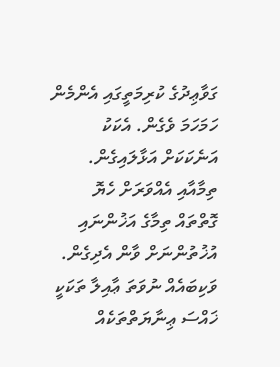ގަވާޢިދުގެ ކުރިމަތީގައި އެންމެން ހަމަހަމަ ވެގެން. އެކަކު އަނެކަކަށް އަޅާލައިގެން. ތިމާއާއި އެއްވަރަށް ހެޔޮ ގޮތްތައް ތިމާގެ އަޚުންނައި އުޚުތުންނަށް ވާން އެދިގެން. ވަކިބައެއް ނުވަތަ ޢާއިލާ ތަކަކީ ޚައްސަ ޢިނާޔަތްތަކެއް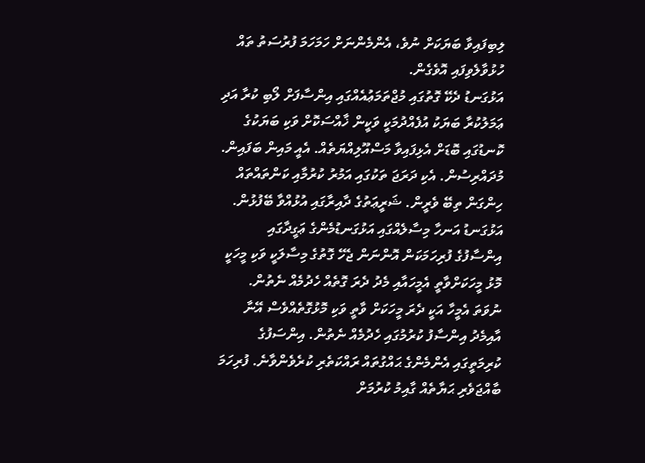ލިބިފައިވާ ބަޔަކަށް ނުވެ، އެންމެންނަށް ހަމަހަމަ ފުރުސަތު ތައް ހުޅުވާލެވިފައި އޮވެގެން.
އަޅުގަނޑު ދެކޭ ގޮތުގައި މުޖްތަމަޢުއެއްގައި އިންސާފަށް ލޯބި ކުރާ އަދި ޢަމަލުކުރާ ބަޔަކު އުފެއްދުމަކީ ވަކީން ޚާއްސަކޮށް ވަކި ބަޔަކުގެ ކޮނޑުގައި ބޮޑަށް އެޅިފައިވާ މަސްއޫލިއްޔަތެއް. އެއީ މައިން ބަފައިން. މުދައްރިސުން. އެކި ދަރަޖަ ތަކުގައި އަމުރު ކުރުމާއި ކަންތައްތައް ހިންގަން ތިބޭ ވެރީން. ޝަރީޢަތުގެ ދާއިރާގައި އުޅުއްވާ ބޭފުޅުން. އަޅުގަނޑު އަނހާ މިސާލެއްގައި އަޅުގަނޑުމެންގެ ޢަގީދާގައި އިންސާފުގެ ފުރިހަމަކަން އޮންނަން ޖެހޭ ގޮތުގެ މިސާލަކީ ވަކި މީހަކީ މޮޅު މީހަކަށްވާތީ އެމީހައާއި މެދު ދެރަ ގޮތެއް ހެދުމެއް ނެތުން. ނުވަތަ އެމީހާ އަކީ ދެރަ މީހަކަށް ވާތީ ވަކި މޮޅުގޮތެއްވެސް އޭނާ އާއިމެދު އިންސާފު ކުރުމުގައި ހެދުމެއް ނެތުން. އިންސަފުގެ ކުރިމަތީގައި އެންމެންގެ ޙައްގުތައް ރައްކަތެރި ކުރެވެންވާނެ. ފުރިހަމަ ބާއްޖަވެރި ޙަޔާތެއް ގާއިމު ކުރުމަށް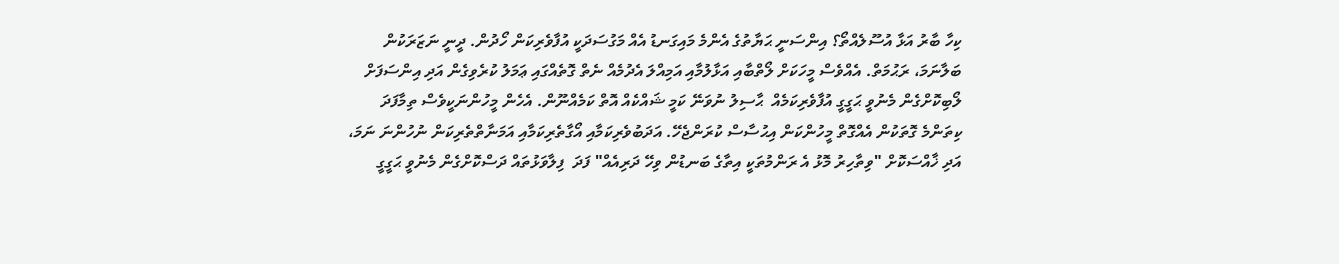ކިހާ ބާރު އަޅާ އުސޫލެއްތޯ؟ އިންސަނީ ޙަޔާތުގެ އެންމެ މައިގަނޑު އެއް މަގުސަދަކީ އުފާވެރިކަން ހޯދުން. ދީނީ ނަޒަރަކުން ބަލާނަމަ، ރަޙުމަތް. އެއްވެސް މީހަކަށް ލޯތްބާއި އަޅާލުމާއި އަމިއްލަ އެދުމެއް ނެތް ގޮތެއްގައި ޢަމަލު ކުރެވިގެން އަދި އިންސަފަށް ލޯބިކޮށްގެން މެނުވީ ޙަގީގީ އުފާވެރިކަމެއް  ޙާސިލު ނުވަނޭ ކަމީ ޝައްކެއް އޮތް ކަމެއްނޫން. އެހެން މީހުންނަކީވެސް ތިމާފަދަ ކިތަންމެ ގޮތަކުން އެއްގޮތް މީހުންކަން އިޙުސާސް ކުރަންޖެހޭ. އަދަބުވެރިކަމާއި އޯގާތެރިކަމާއި އަމަނާތްތެރިކަން ނުހުންނަ ނަމަ، އަދި ޚާއްސަކޮށް "ވިތާހިރު މޮޅު އެ ރަންމުތަކީ އިތާގެ ބަނޑުން ވިހޭ ދަރިއެއް" ފަދަ  ފިލާވަޅުތައް ދަސްކޮށްގެން މެނުވީ ޙަގީގީ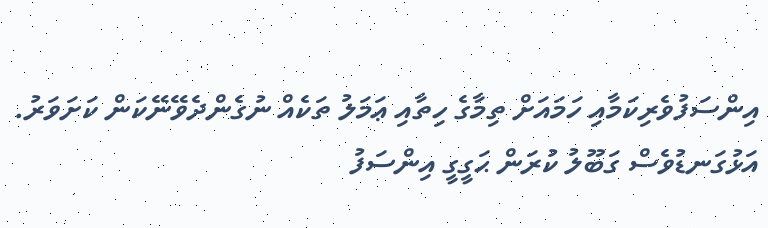އިންސަފުވެރިކަމާއި ހަމައަށް ތިމާގެ ހިތާއި ޢަމަލު ތަކެއް ނުގެންދެވޭނޭކަން ކަށަވަރު. އަޅުގަނޑުވެސް ގަބޫލު ކުރަން ޙަގީގީ އިންސަފު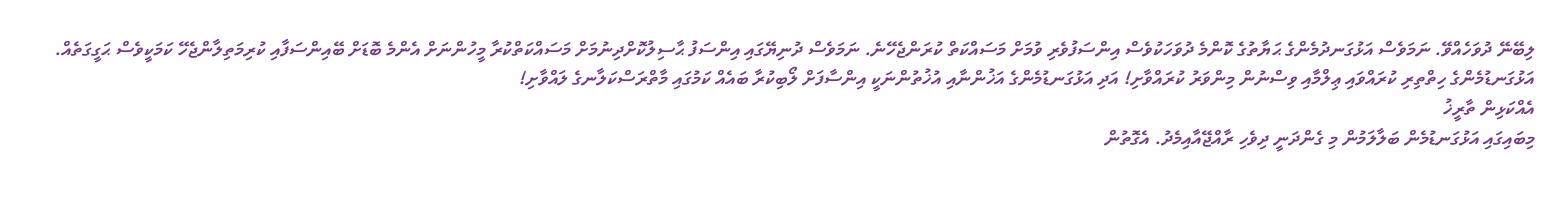ލިބޭނޭ ދުވަހެއްވޭ. ނަމަވެސް އަޅުގަނދުމެންގެ ޙަޔާތުގެ ކޮންމެ ދުވަހަކުވެސް އިންސަފުވެރި ވުމަށް މަސައްކަތް ކުރަންޖެހޭނެ. ނަމަވެސް ދުނިޔޭގައި އިންސަފު ޙާސިލުކޮށްދިނުމަށް މަސައްކަތްކުރާ މީހުންނަށް އެންމެ ބޮޑަށް ބޭއިންސަފާއި ކުރިމަތިލާންޖެހޭ ކަމަކީވެސް ޙަގީގަތެއް. އަޅުގަނޑުމެންގެ ހިތްތިރި ކުރައްވައި ޢިލްމާއި ވިސްނުން މިންވަރު ކުރައްވާށި! އަދި އަޅުގަނޑުމެންގެ އަޚުންނާއި އުޚުތުންނަކީ އިންސާފަށް ލޯބިކުރާ ބައެއް ކަމުގައި މާތްރަސްކަލާނގެ ލައްވާށި!
އެއްކަޅިން ތާރީޚު
މިބައިގައި އަޅުގަނޑުމެން ބަލާލަމުން މި ގެންދަނީ ދިވެހި ރާއްޖޭއާއިމެދު. އެގޮތުން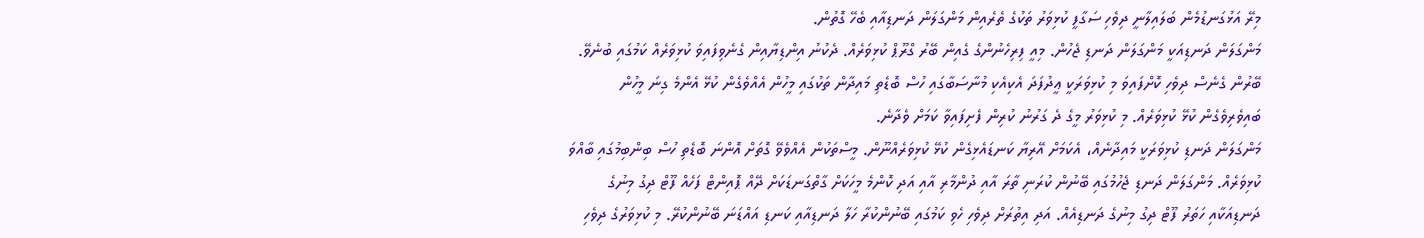މިރޭ އަޅުގަނޑުމެން ބަލައިލާނީ ދިވެހި ސަގާފީ ކުޅިވަރު ތަކުގެ ތެރެއިން މަންގަލަން ދަނޑިއާއި ބެހޭ ގޮތުން.
މަންގަލަން ދަނޑިއަކީ މަންގަލަން ދަނޑި ޖެހުން. މިއީ ފިރިހެނުންގެ ގެއިން ބޭރު ގްރޫޕް ކުޅިވަރެއް. ދެކުނު އިންޑިޔާއިން ގެނެވިފައިވަ ކުޅިވަރެއް ކަމުގައި ބުނެވޭ. ބޭރުން ގެނެސް ދިވެހި ކޮށްފައިވަ މި ކުޅިވަރަކީ ޢީދުފަދަ އެކިއެކި މުނާސަބާގައި ހުސް ބޮޑެތި މައިދާން ތަކުގައި މީހުން އެއްވެގެން ކުޅޭ އެންމެ ގިނަ މީހުން ބައިވެރިވެގެން ކުޅޭ ކުޅިވަރެއް. މި ކުޅިވަރު މީގެ ދެ ގަރުނު ކުރިން ފެށިފައިވާ ކަމަށް ވެދާނެ.
މަންގަލަން ދަނޑި ކުޅިވަރަކީ މައިދާނެއް، އެކަމަށް އޭރިޔާ ކަނޑައެޅިގެން ކުޅޭ ކުޅިވަރެއްނޫން. މީސްތަކުން އެއްވެވޭ ގޮތަށް އޮންނަ ބޮޑެތި ހުސް ބިންބިމުގައި ބާއްވަ ކުޅިވަރެއް. މަންގަލަން ދަނޑި ޖެހުމުގައި ބޭނުން ކުރަނި ތާރަ އާއި ދުންމާރި އާއި އަދި ކޮންމެ މީހަކަށް ގާތްގަނޑަކަށް ދޭއް ޕޮއިންޓް ފަހެއް ފޫޓް ދިގު މިނުގެ ދަނޑިއަކާއި ހަތަރު ފޫޓް ދިގު މިނުގެ ދަނޑިއެއް. އަދި އިތުރަށް ދިވެހި ހެވި ކަމުގައި ބޭނުންކުރާ ހަލާ ދަނޑިއާއި ކަނޑި އައްޑަނަ ބޭނުންކުރޭ. މި ކުޅިވަރުގެ ދިވެހި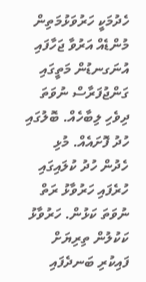ހެދުމަކީ ހަރުވަޅުމަތިން މުންޑެއް އަރުވާ ޖަހާފައި އުނަގނޑުން މަތީގައި ގަންޖުފަރާސް ނުވަތަ ދިވެހި ލިބާހެއް. ބޮލުގައި ހުދު ފޮށައެއް. މުޅި ހެދުން ހުދު ކުލައިގައި ހުރެފައި ހަރުވާޅު ރަތް ނުވަތަ ކަޅުން. ހަރުވާޅު ކަކުލުން ތިރިޔަށް ފައިކުރި ބަނދެފައި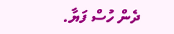ދެން ހުސް ފަޔާ.